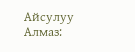Айсулуу Алмаз: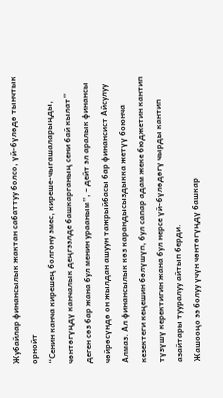Жубайлар финансылык жактан сабаттуу болсо, үй-бүлөдө тынчтык орнойт
“Сенин канча кирешең болгону эмес, киреше-чыгашаларыңды, чөнтөгүңдү канчалык деңгээлде башкарганың сени бай кылат” деген сөз бар жана бул менин урааным”, – дейт эл аралык финансы чөйрөсүндө он жылдан ашуун тажрыйбасы бар финансист Айсулуу Алмаз. Ал финансылык көз карандысыздыкка жетүү боюнча кезектеги кеңешин бөлүшүп, бул сапар адам жеке бюджетин кантип түзүшү керектигин жана бул нерсе үй-бүлөдөгү чырды кантип азайтары тууралуу айтып берди.
Жашооңо ээ болуу үчүн чөнтөгүңдү башкар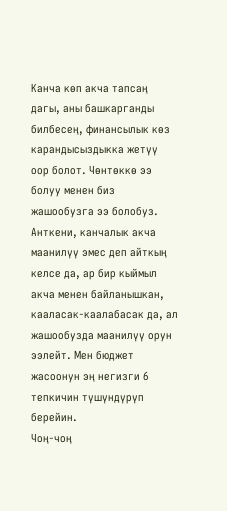Канча көп акча тапсаң дагы, аны башкарганды билбесең, финансылык көз карандысыздыкка жетүү оор болот. Чөнтөккө ээ болуу менен биз жашообузга ээ болобуз. Анткени, канчалык акча маанилүү эмес деп айткың келсе да, ар бир кыймыл акча менен байланышкан, кааласак-каалабасак да, ал жашообузда маанилүү орун ээлейт. Мен бюджет жасоонун эң негизги 6 тепкичин түшүндүрүп берейин.
Чоң-чоң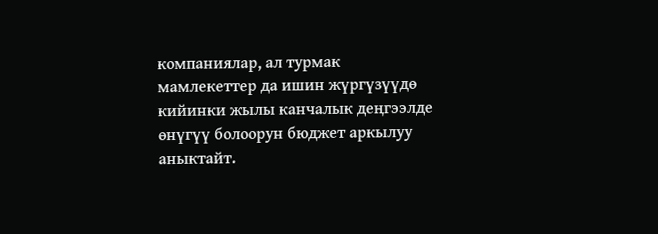компаниялар, ал турмак мамлекеттер да ишин жүргүзүүдө кийинки жылы канчалык деңгээлде өнүгүү болоорун бюджет аркылуу аныктайт.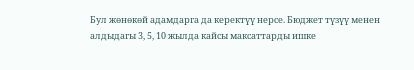Бул жөнөкөй адамдарга да керектүү нерсе. Бюджет түзүү менен алдыдагы 3, 5, 10 жылда кайсы максаттарды ишке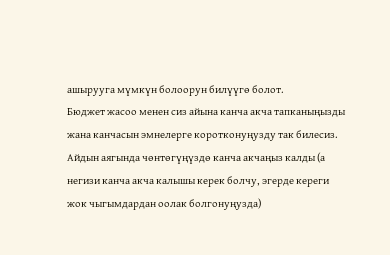ашырууга мүмкүн болоорун билүүгө болот.
Бюджет жасоо менен сиз айына канча акча тапканыңызды жана канчасын эмнелерге коротконуңузду так билесиз. Айдын аягында чөнтөгүңүздө канча акчаңыз калды (а негизи канча акча калышы керек болчу, эгерде кереги жок чыгымдардан оолак болгонуңузда)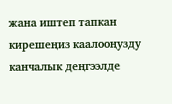жана иштеп тапкан кирешеңиз каалооңузду канчалык деңгээлде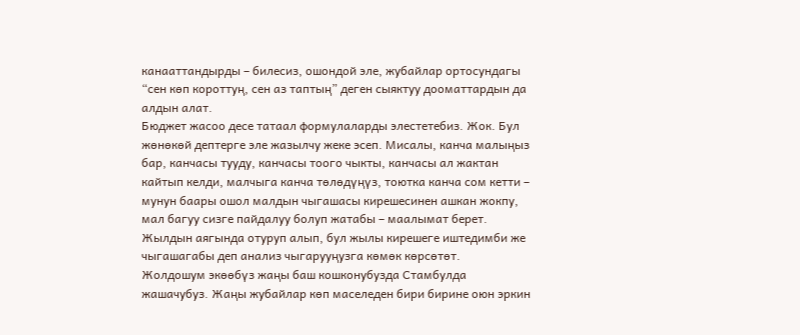канааттандырды – билесиз, ошондой эле, жубайлар ортосундагы “сен көп короттуң, сен аз таптың” деген сыяктуу дооматтардын да алдын алат.
Бюджет жасоо десе татаал формулаларды элестетебиз. Жок. Бул жөнөкөй дептерге эле жазылчу жеке эсеп. Мисалы, канча малыңыз бар, канчасы тууду, канчасы тоого чыкты, канчасы ал жактан кайтып келди, малчыга канча төлөдүңүз, тоютка канча сом кетти – мунун баары ошол малдын чыгашасы кирешесинен ашкан жокпу, мал багуу сизге пайдалуу болуп жатабы – маалымат берет. Жылдын аягында отуруп алып, бул жылы кирешеге иштедимби же чыгашагабы деп анализ чыгарууңузга көмөк көрсөтөт.
Жолдошум экөөбүз жаңы баш кошконубузда Стамбулда жашачубуз. Жаңы жубайлар көп маселеден бири бирине оюн эркин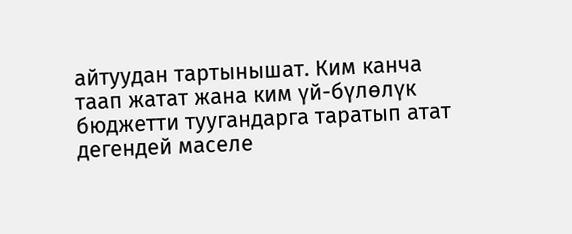айтуудан тартынышат. Ким канча таап жатат жана ким үй-бүлөлүк бюджетти туугандарга таратып атат дегендей маселе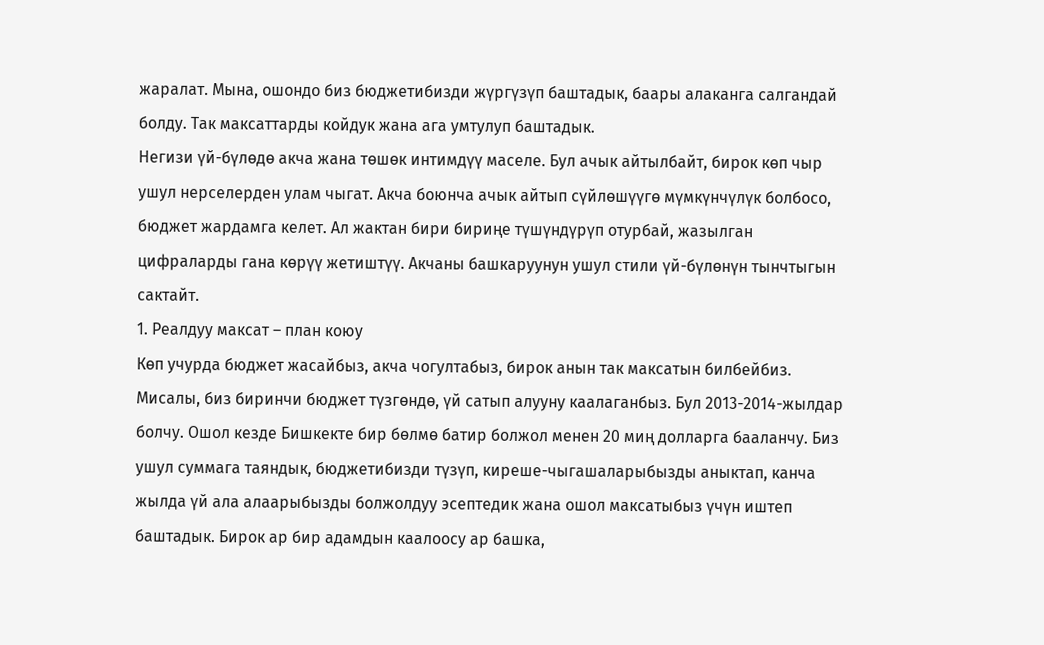жаралат. Мына, ошондо биз бюджетибизди жүргүзүп баштадык, баары алаканга салгандай болду. Так максаттарды койдук жана ага умтулуп баштадык.
Негизи үй-бүлөдө акча жана төшөк интимдүү маселе. Бул ачык айтылбайт, бирок көп чыр ушул нерселерден улам чыгат. Акча боюнча ачык айтып сүйлөшүүгө мүмкүнчүлүк болбосо, бюджет жардамга келет. Ал жактан бири бириңе түшүндүрүп отурбай, жазылган цифраларды гана көрүү жетиштүү. Акчаны башкаруунун ушул стили үй-бүлөнүн тынчтыгын сактайт.
1. Реалдуу максат – план коюу
Көп учурда бюджет жасайбыз, акча чогултабыз, бирок анын так максатын билбейбиз. Мисалы, биз биринчи бюджет түзгөндө, үй сатып алууну каалаганбыз. Бул 2013-2014-жылдар болчу. Ошол кезде Бишкекте бир бөлмө батир болжол менен 20 миң долларга бааланчу. Биз ушул суммага таяндык, бюджетибизди түзүп, киреше-чыгашаларыбызды аныктап, канча жылда үй ала алаарыбызды болжолдуу эсептедик жана ошол максатыбыз үчүн иштеп баштадык. Бирок ар бир адамдын каалоосу ар башка,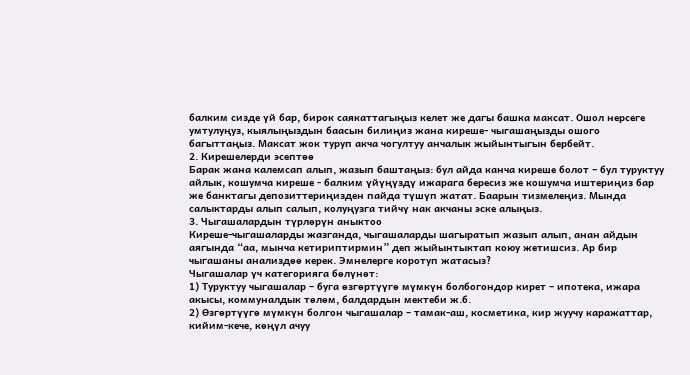балким сизде үй бар, бирок саякаттагыңыз келет же дагы башка максат. Ошол нерсеге умтулуңуз, кыялыңыздын баасын билиңиз жана киреше- чыгашаңызды ошого багыттаңыз. Максат жок туруп акча чогултуу анчалык жыйынтыгын бербейт.
2. Кирешелерди эсептөө
Барак жана калемсап алып, жазып баштаңыз: бул айда канча киреше болот – бул туруктуу айлык, кошумча киреше - балким үйүңүздү ижарага бересиз же кошумча иштериңиз бар же банктагы депозиттериңизден пайда түшүп жатат. Баарын тизмелеңиз. Мында салыктарды алып салып, колуңузга тийчү нак акчаны эске алыңыз.
3. Чыгашалардын түрлөрүн аныктоо
Киреше-чыгашаларды жазганда, чыгашаларды шагыратып жазып алып, анан айдын аягында “аа, мынча кетириптирмин” деп жыйынтыктап коюу жетишсиз. Ар бир чыгашаны анализдөө керек. Эмнелерге коротуп жатасыз?
Чыгашалар үч категорияга бөлүнөт:
1) Туруктуу чыгашалар – буга өзгөртүүгө мүмкүн болбогондор кирет – ипотека, ижара акысы, коммуналдык төлөм, балдардын мектеби ж.б.
2) Өзгөртүүгө мүмкүн болгон чыгашалар – тамак-аш, косметика, кир жуучу каражаттар, кийим-кече, көңүл ачуу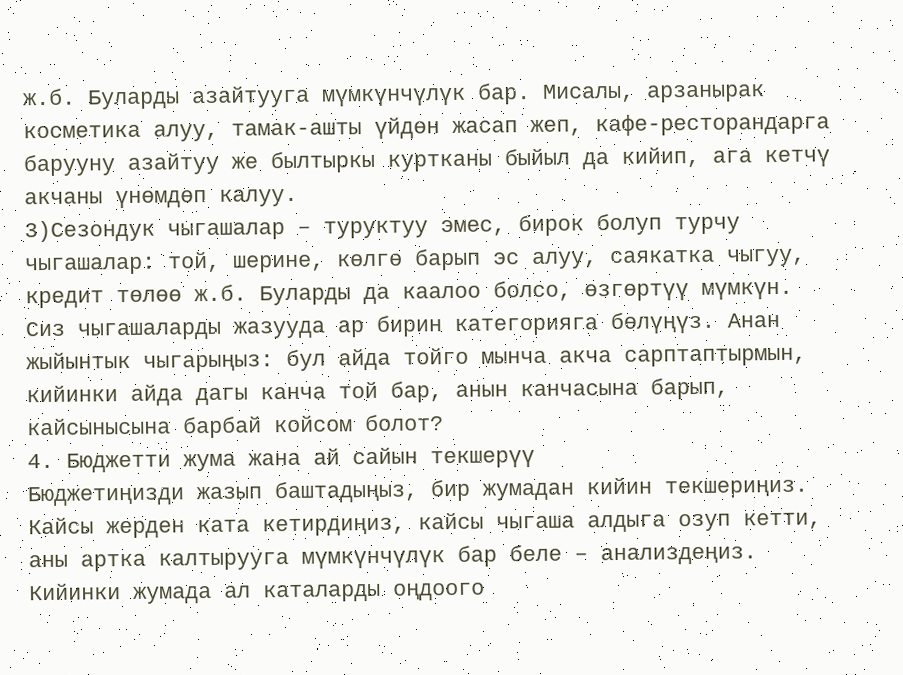ж.б. Буларды азайтууга мүмкүнчүлүк бар. Мисалы, арзанырак косметика алуу, тамак-ашты үйдөн жасап жеп, кафе-ресторандарга барууну азайтуу же былтыркы куртканы быйыл да кийип, ага кетчү акчаны үнөмдөп калуу.
3)Сезондук чыгашалар – туруктуу эмес, бирок болуп турчу чыгашалар: той, шерине, көлгө барып эс алуу, саякатка чыгуу, кредит төлөө ж.б. Буларды да каалоо болсо, өзгөртүү мүмкүн.
Сиз чыгашаларды жазууда ар бирин категорияга бөлүңүз. Анан жыйынтык чыгарыңыз: бул айда тойго мынча акча сарптаптырмын, кийинки айда дагы канча той бар, анын канчасына барып, кайсынысына барбай койсом болот?
4. Бюджетти жума жана ай сайын текшерүү
Бюджетиңизди жазып баштадыңыз, бир жумадан кийин текшериңиз. Кайсы жерден ката кетирдиңиз, кайсы чыгаша алдыга озуп кетти, аны артка калтырууга мүмкүнчүлүк бар беле – анализдеңиз. Кийинки жумада ал каталарды оңдоого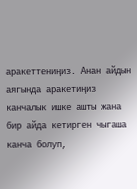аракеттениңиз. Анан айдын аягында аракетиңиз канчалык ишке ашты жана бир айда кетирген чыгаша канча болуп,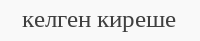келген киреше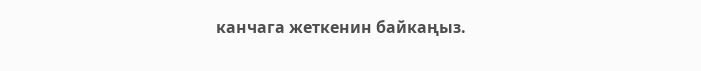канчага жеткенин байкаңыз.